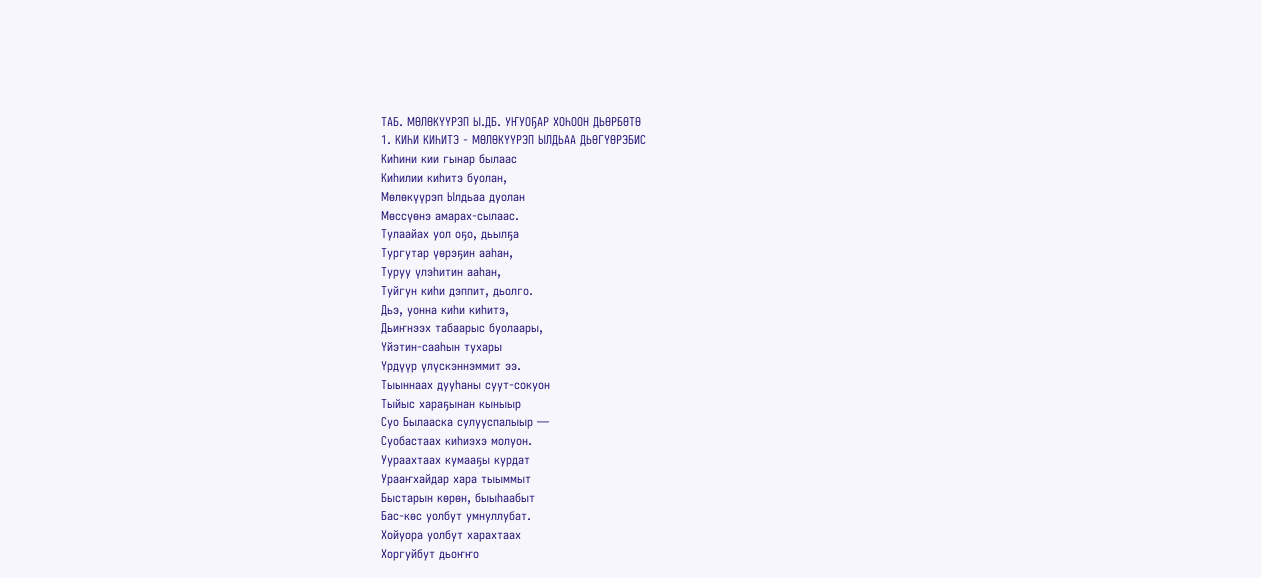ТАБ. МӨЛӨКҮҮРЭП Ы.ДБ. УҤУОҔАР ХОҺООН ДЬӨРБӨТӨ
1. КИҺИ КИҺИТЭ - МӨЛӨКҮҮРЭП ЫЛДЬАА ДЬӨГҮӨРЭБИС
Киһини кии гынар былаас
Киһилии киһитэ буолан,
Мөлөкүүрэп Ылдьаа дуолан
Мөссүөнэ амарах-сылаас.
Тулаайах уол оҕо, дьылҕа
Тургутар үөрэҕин ааһан,
Туруу үлэһитин ааһан,
Туйгун киһи дэппит, дьолго.
Дьэ, уонна киһи киһитэ,
Дьиҥнээх табаарыс буолаары,
Үйэтин-сааһын тухары
Үрдүүр үлүскэннэммит ээ.
Тыыннаах дууһаны суут-сокуон
Тыйыс хараҕынан кыныыр
Суо Былааска сулууспалыыр —
Суобастаах киһиэхэ молуон.
Уураахтаах кумааҕы курдат
Урааҥхайдар хара тыыммыт
Быстарын көрөн, быыһаабыт
Бас-көс уолбут умнуллубат.
Хойуора уолбут харахтаах
Хоргуйбут дьоҥҥо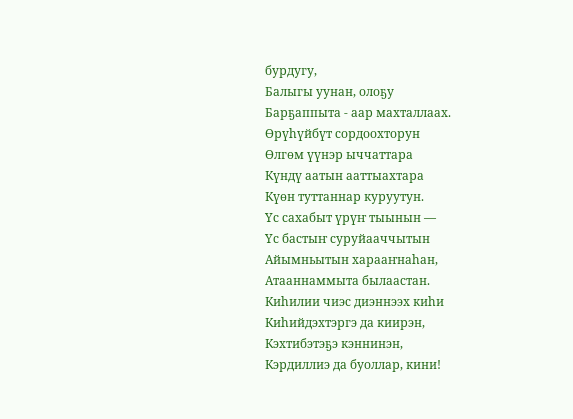бурдугу,
Балыгы уунан, олоҕу
Барҕаппыта - аар махталлаах.
Өрүһүйбүт сордоохторун
Өлгөм үүнэр ыччаттара
Күндү аатын ааттыахтара
Күөн туттаннар куруутун.
Үс сахабыт үрүҥ тыынын —
Үс бастыҥ суруйааччытын
Айымньытын харааҥнаһан,
Атааннаммыта былаастан.
Киһилии чиэс диэннээх киһи
Киһийдэхтэргэ да киирэн,
Кэхтибэтэҕэ кэннинэн,
Кэрдиллиэ да буоллар, кини!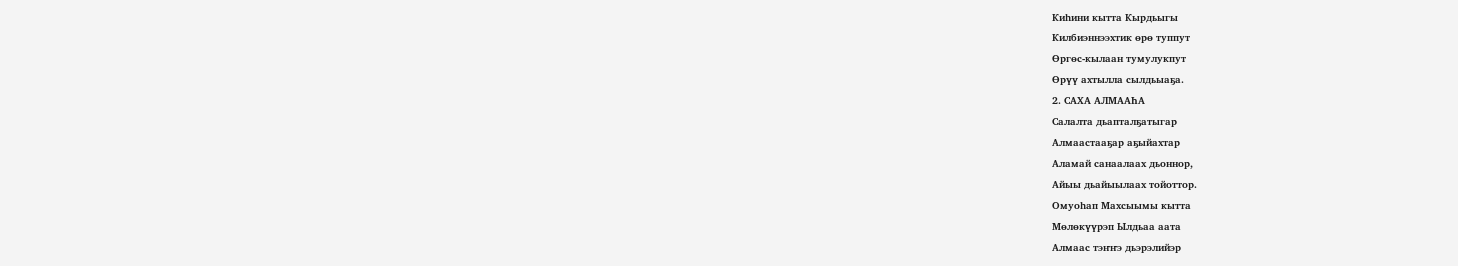Киһини кытта Кырдьыгы
Килбиэннээхтик өрө туппут
Өргөс-кылаан тумулукпут
Өрүү ахтылла сылдьыаҕа.
2. САХА АЛМААҺА
Салалта дьапталҕатыгар
Алмаастааҕар аҕыйахтар
Аламай санаалаах дьоннор,
Айыы дьайыылаах тойоттор.
Омуоһап Махсыымы кытта
Мөлөкүүрэп Ылдьаа аата
Алмаас тэҥҥэ дьэрэлийэр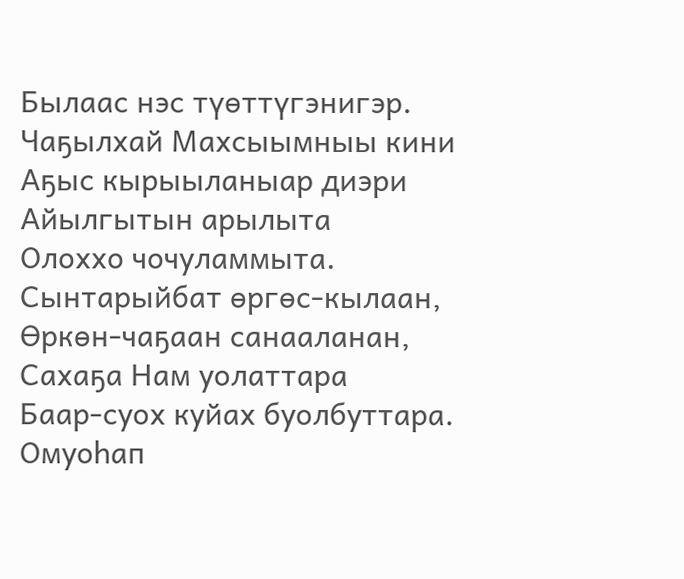Былаас нэс түөттүгэнигэр.
Чаҕылхай Махсыымныы кини
Аҕыс кырыыланыар диэри
Айылгытын арылыта
Олоххо чочуламмыта.
Сынтарыйбат өргөс-кылаан,
Өркөн-чаҕаан санааланан,
Сахаҕа Нам уолаттара
Баар-суох куйах буолбуттара.
Омуоһап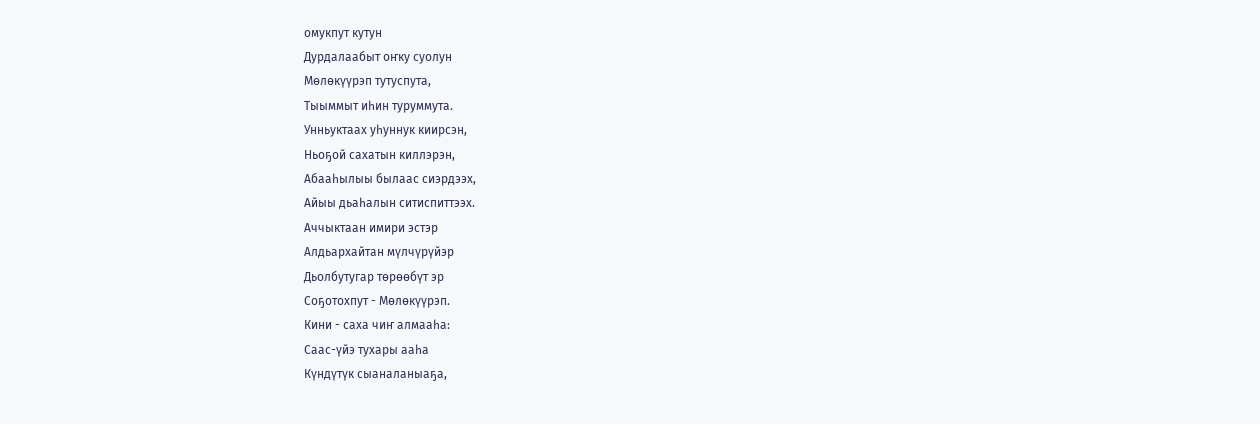омукпут кутун
Дурдалаабыт оҥку суолун
Мөлөкүүрэп тутуспута,
Тыыммыт иһин туруммута.
Унньуктаах уһуннук киирсэн,
Ньоҕой сахатын киллэрэн,
Абааһылыы былаас сиэрдээх,
Айыы дьаһалын ситиспиттээх.
Аччыктаан имири эстэр
Алдьархайтан мүлчүрүйэр
Дьолбутугар төрөөбүт эр
Соҕотохпут - Мөлөкүүрэп.
Кини - саха чиҥ алмааһа:
Саас-үйэ тухары ааһа
Күндүтүк сыаналаныаҕа,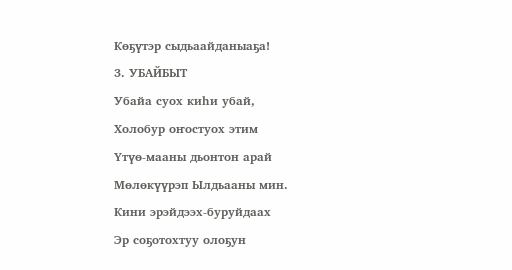Көҕүтэр сыдьаайданыаҕа!
3. УБАЙБЫТ
Убайа суох киһи убай,
Холобур оҥостуох этим
Үтүө-мааны дьонтон арай
Мөлөкүүрэп Ылдьааны мин.
Кини эрэйдээх-буруйдаах
Эр соҕотохтуу олоҕун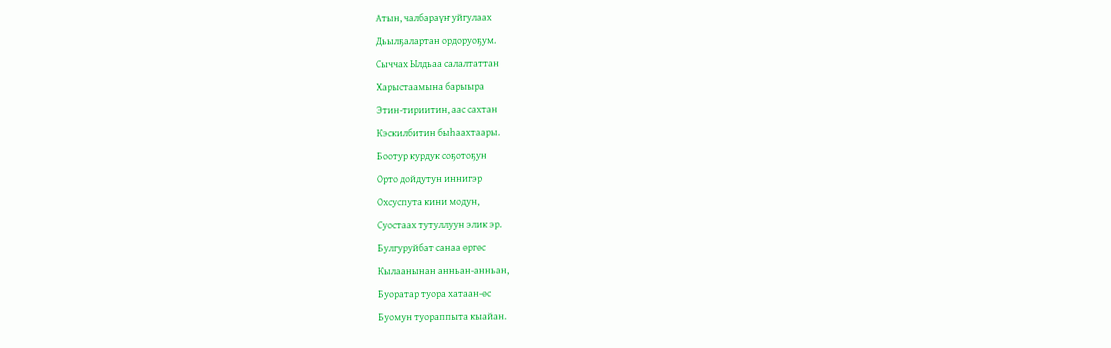Атын, чалбараүҥ уйгулаах
Дьылҕалартан ордоруоҕум.
Сыччах Ылдьаа салалтаттан
Харыстаамына барыыра
Этин-тириитин, аас сахтан
Кэскилбитин быһаахтаары.
Боотур курдук соҕотоҕун
Орто дойдутун иннигэр
Охсуспута кини модун,
Суостаах тутуллуун элик эр.
Булгуруйбат санаа өргөс
Кылаанынан анньан-анньан,
Буоратар туора хатаан-өс
Буомун туораппыта кыайан.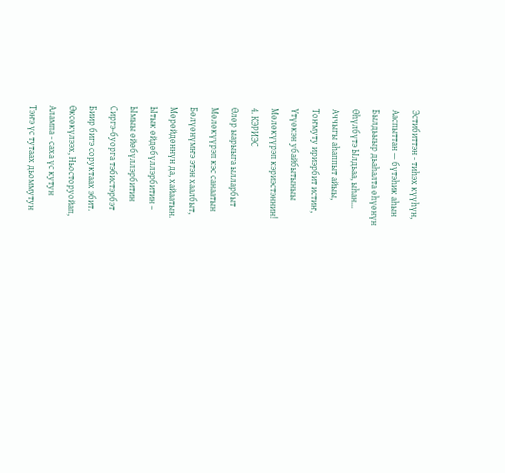Эстибиттэн - тиһэх күүһүн,
Ааспыттан — бүтэһик аһын
Былдьыыр дьаһалта өһүөнүн
Өһүлбүтэ Ылдьаа, ыһан...
Аччыгы аһаппыт айыы,
Тоҥмуту ириэрбит истиҥ,
Үтүөкэн убайбытыныы
Мөлөкүүрэп кэриэстэннин!
4. КЭРИЭС
Өлөр ыарыыга ылларбыт
Мөлөкүүрэп кэс санаатын
Бөлүөнүмҥэ этэн хаалбыт,
Мөрөйдөннүн да, хайаатын.
Ытык өйдөбүллэрбитин –
Ымыы өйөбүллэрбитин
Сиргэ-буорга тэбистэрбэт
Биир бигэ соруктаах эбит.
Өксөкүлээх, Ньосторуойап,
Алампа - саха үс кутун
Тэҥэ үс тутаах дьоммутун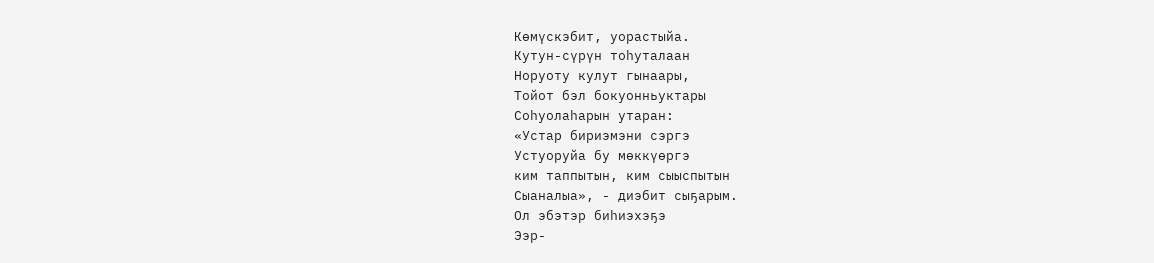Көмүскэбит, уорастыйа.
Кутун-сүрүн тоһуталаан
Норуоту кулут гынаары,
Тойот бэл бокуонньуктары
Соһуолаһарын утаран:
«Устар бириэмэни сэргэ
Устуоруйа бу мөккүөргэ
ким таппытын, ким сыыспытын
Сыаналыа», - диэбит сыҕарым.
Ол эбэтэр биһиэхэҕэ
Ээр-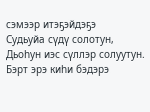сэмээр итэҕэйдэҕэ
Судьуйа сүдү солотун,
Дьоһун иэс сүллэр солуутун.
Бэрт эрэ киһи бэдэрэ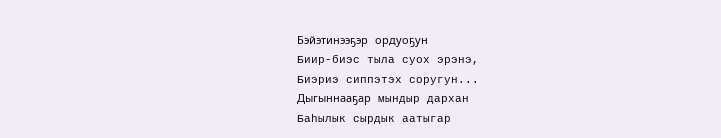Бэйэтинээҕэр ордуоҕун
Биир-биэс тыла суох эрэнэ,
Биэриэ сиппэтэх соругун...
Дыгыннааҕар мындыр дархан
Баһылык сырдык аатыгар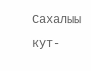Сахалыы кут-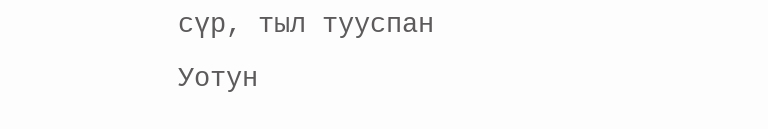сүр, тыл тууспан
Уотун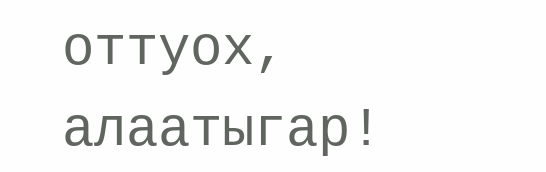оттуох, алаатыгар!